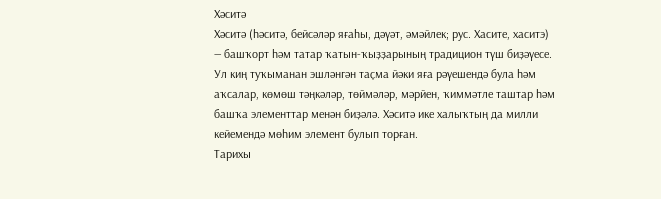Хәситә
Хәситә (һәситә, бейсәләр яғаһы, дәүәт, әмәйлек; рус. Хасите, хаситэ) — башҡорт һәм татар ҡатын-ҡыҙҙарының традицион түш биҙәүесе. Ул киң туҡыманан эшләнгән таҫма йәки яға рәүешендә була һәм аҡсалар, көмөш тәңкәләр, төймәләр, мәрйен, ҡиммәтле таштар һәм башҡа элементтар менән биҙәлә. Хәситә ике халыҡтың да милли кейемендә мөһим элемент булып торған.
Тарихы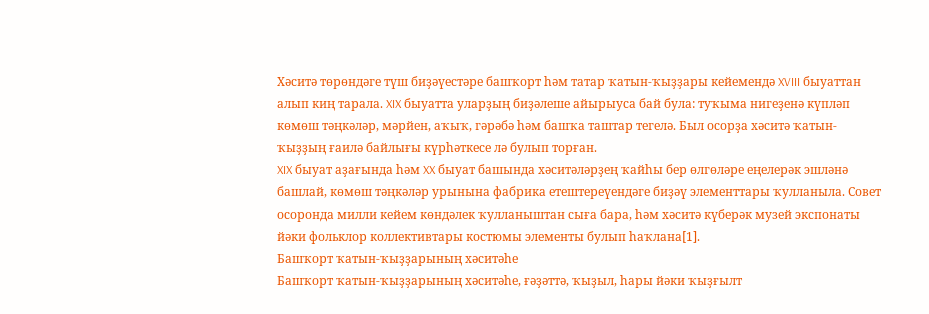Хәситә төрөндәге түш биҙәүестәре башҡорт һәм татар ҡатын-ҡыҙҙары кейемендә XVIII быуаттан алып киң тарала. XIX быуатта уларҙың биҙәлеше айырыуса бай була: туҡыма нигеҙенә күпләп көмөш тәңкәләр, мәрйен, аҡыҡ, гәрәбә һәм башҡа таштар тегелә. Был осорҙа хәситә ҡатын-ҡыҙҙың ғаилә байлығы күрһәткесе лә булып торған.
XIX быуат аҙағында һәм XX быуат башында хәситәләрҙең ҡайһы бер өлгөләре еңелерәк эшләнә башлай, көмөш тәңкәләр урынына фабрика етештереүендәге биҙәү элементтары ҡулланыла. Совет осоронда милли кейем көндәлек ҡулланыштан сыға бара, һәм хәситә күберәк музей экспонаты йәки фольклор коллективтары костюмы элементы булып һаҡлана[1].
Башҡорт ҡатын-ҡыҙҙарының хәситәһе
Башҡорт ҡатын-ҡыҙҙарының хәситәһе, ғәҙәттә, ҡыҙыл, һары йәки ҡыҙғылт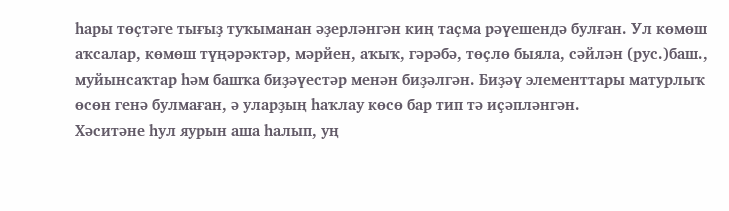һары төҫтәге тығыҙ туҡыманан әҙерләнгән киң таҫма рәүешендә булған. Ул көмөш аҡсалар, көмөш түңәрәктәр, мәрйен, аҡыҡ, гәрәбә, төҫлө быяла, сәйлән (рус.)баш., муйынсаҡтар һәм башҡа биҙәүестәр менән биҙәлгән. Биҙәү элементтары матурлыҡ өсөн генә булмаған, ә уларҙың һаҡлау көсө бар тип тә иҫәпләнгән.
Хәситәне һул яурын аша һалып, уң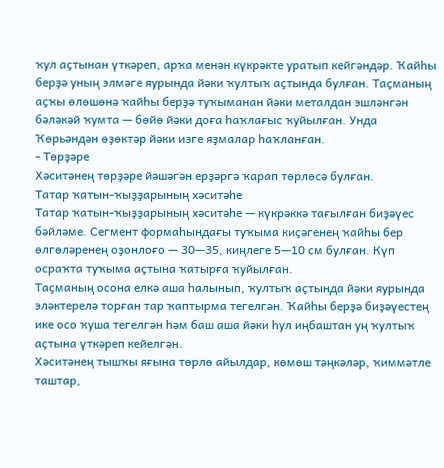ҡул аҫтынан үткәреп, арҡа менән күкрәкте уратып кейгәндәр. Ҡайһы берҙә уның элмәге яурында йәки ҡултыҡ аҫтында булған. Таҫманың аҫҡы өлөшөнә ҡайһы берҙә туҡыманан йәки металдан эшләнгән бәләкәй ҡумта — бөйө йәки доға һаҡлағыс ҡуйылған. Унда Ҡөрьәндән өҙөктәр йәки изге яҙмалар һаҡланған.
- Төрҙәре
Хәситәнең төрҙәре йәшәгән ерҙәргә ҡарап төрлөсә булған.
Татар ҡатын-ҡыҙҙарының хәситәһе
Татар ҡатын-ҡыҙҙарының хәситәһе — күкрәккә тағылған биҙәүес бәйләме. Сегмент формаһындағы туҡыма киҫәгенең ҡайһы бер өлгөләренең оҙонлоғо — 30—35, киңлеге 5—10 см булған. Күп осраҡта туҡыма аҫтына ҡатырға ҡуйылған.
Таҫманың осона елкә аша һалынып, ҡултыҡ аҫтында йәки яурында эләктерелә торған тар ҡаптырма тегелгән. Ҡайһы берҙә биҙәүестең ике осо ҡуша тегелгән һәм баш аша йәки һул иңбаштан уң ҡултыҡ аҫтына үткәреп кейелгән.
Хәситәнең тышҡы яғына төрлө айылдар, көмөш тәңкәләр, ҡиммәтле таштар,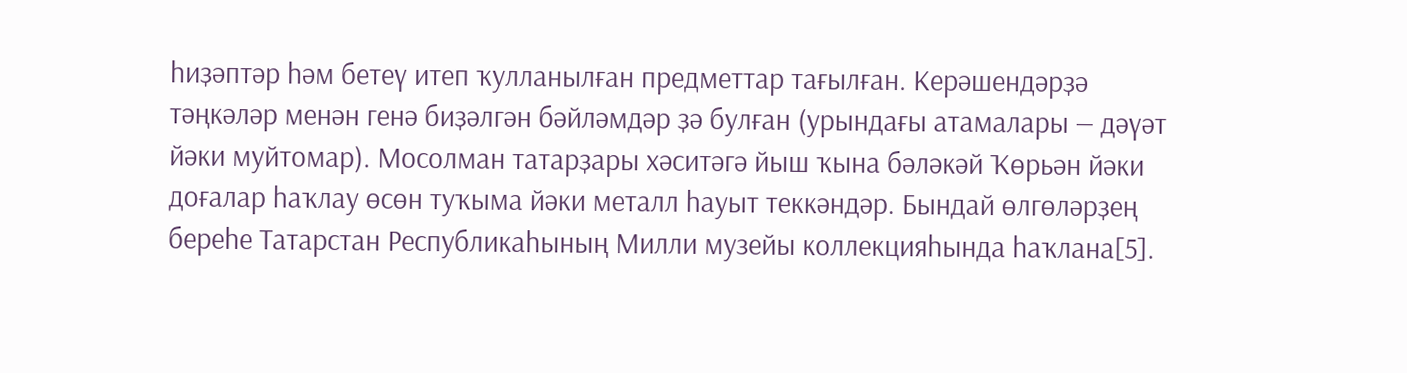һиҙәптәр һәм бетеү итеп ҡулланылған предметтар тағылған. Керәшендәрҙә тәңкәләр менән генә биҙәлгән бәйләмдәр ҙә булған (урындағы атамалары — дәүәт йәки муйтомар). Мосолман татарҙары хәситәгә йыш ҡына бәләкәй Ҡөрьән йәки доғалар һаҡлау өсөн туҡыма йәки металл һауыт теккәндәр. Бындай өлгөләрҙең береһе Татарстан Республикаһының Милли музейы коллекцияһында һаҡлана[5].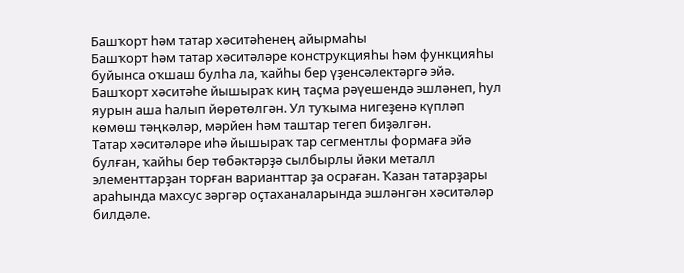Башҡорт һәм татар хәситәһенең айырмаһы
Башҡорт һәм татар хәситәләре конструкцияһы һәм функцияһы буйынса оҡшаш булһа ла, ҡайһы бер үҙенсәлектәргә эйә. Башҡорт хәситәһе йышыраҡ киң таҫма рәүешендә эшләнеп, һул яурын аша һалып йөрөтөлгән. Ул туҡыма нигеҙенә күпләп көмөш тәңкәләр, мәрйен һәм таштар тегеп биҙәлгән.
Татар хәситәләре иһә йышыраҡ тар сегментлы формаға эйә булған, ҡайһы бер төбәктәрҙә сылбырлы йәки металл элементтарҙан торған варианттар ҙа осраған. Ҡазан татарҙары араһында махсус зәргәр оҫтаханаларында эшләнгән хәситәләр билдәле.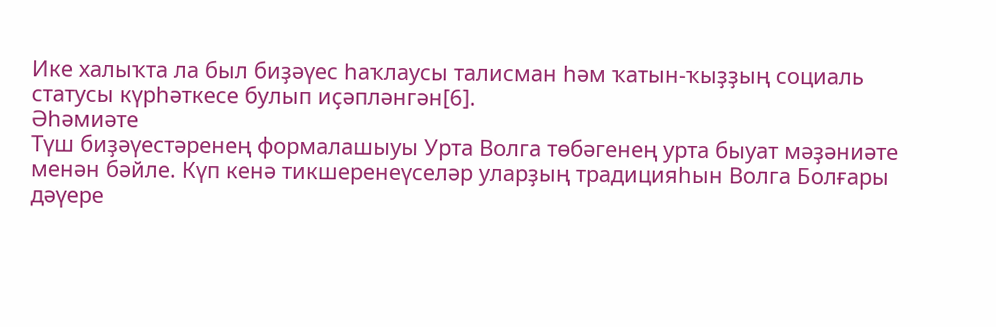Ике халыҡта ла был биҙәүес һаҡлаусы талисман һәм ҡатын-ҡыҙҙың социаль статусы күрһәткесе булып иҫәпләнгән[6].
Әһәмиәте
Түш биҙәүестәренең формалашыуы Урта Волга төбәгенең урта быуат мәҙәниәте менән бәйле. Күп кенә тикшеренеүселәр уларҙың традицияһын Волга Болғары дәүере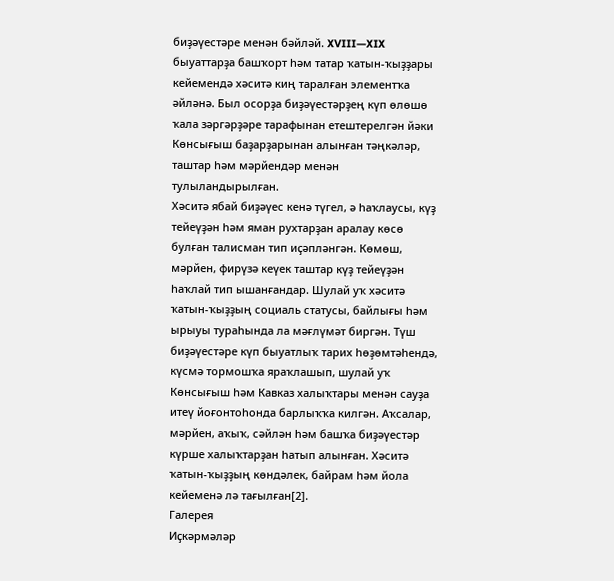биҙәүестәре менән бәйләй. XVIII—XIX быуаттарҙа башҡорт һәм татар ҡатын-ҡыҙҙары кейемендә хәситә киң таралған элементҡа әйләнә. Был осорҙа биҙәүестәрҙең күп өлөшө ҡала зәргәрҙәре тарафынан етештерелгән йәки Көнсығыш баҙарҙарынан алынған тәңкәләр, таштар һәм мәрйендәр менән тулыландырылған.
Хәситә ябай биҙәүес кенә түгел, ә һаҡлаусы, күҙ тейеүҙән һәм яман рухтарҙан аралау көсө булған талисман тип иҫәпләнгән. Көмөш, мәрйен, фирүзә кеүек таштар күҙ тейеүҙән һаҡлай тип ышанғандар. Шулай уҡ хәситә ҡатын-ҡыҙҙың социаль статусы, байлығы һәм ырыуы тураһында ла мәғлүмәт биргән. Түш биҙәүестәре күп быуатлыҡ тарих һөҙөмтәһендә, күсмә тормошҡа яраҡлашып, шулай уҡ Көнсығыш һәм Кавказ халыҡтары менән сауҙа итеү йоғонтоһонда барлыҡҡа килгән. Аҡсалар, мәрйен, аҡыҡ, сәйлән һәм башҡа биҙәүестәр күрше халыҡтарҙан һатып алынған. Хәситә ҡатын-ҡыҙҙың көндәлек, байрам һәм йола кейеменә лә тағылған[2].
Галерея
Иҫкәрмәләр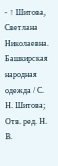- ↑ Шитова, Светлана Николаевна. Башкирская народная одежда / С. Н. Шитова; Отв. ред. Н. В.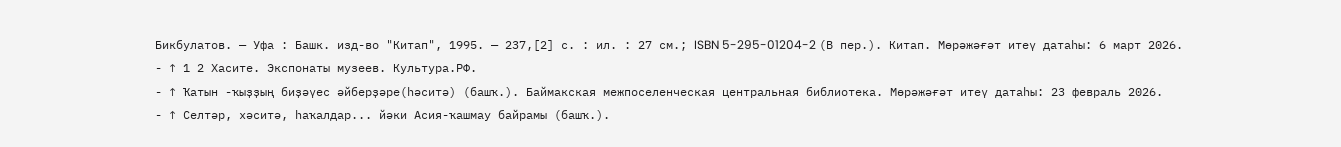Бикбулатов. — Уфа : Башк. изд-во "Китап", 1995. — 237,[2] с. : ил. : 27 см.; ISBN 5-295-01204-2 (В пер.). Китап. Мөрәжәғәт итеү датаһы: 6 март 2026.
- ↑ 1 2 Хасите. Экспонаты музеев. Культура.РФ.
- ↑ Ҡатын -ҡыҙҙың биҙәүес әйберҙәре(һәситә) (башҡ.). Баймакская межпоселенческая центральная библиотека. Мөрәжәғәт итеү датаһы: 23 февраль 2026.
- ↑ Селтәр, хәситә, һаҡалдар... йәки Асия-ҡашмау байрамы (башҡ.).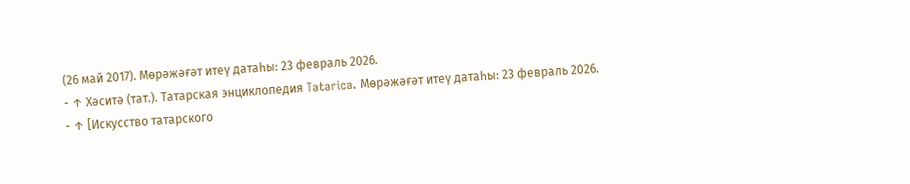(26 май 2017). Мөрәжәғәт итеү датаһы: 23 февраль 2026.
- ↑ Хәситә (тат.). Татарская энциклопедия Tatarica. Мөрәжәғәт итеү датаһы: 23 февраль 2026.
- ↑ [Искусство татарского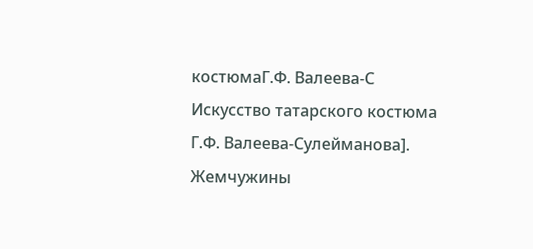костюмаГ.Ф. Валеева-С Искусство татарского костюма Г.Ф. Валеева-Сулейманова]. Жемчужины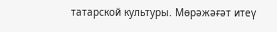татарской культуры. Мөрәжәғәт итеү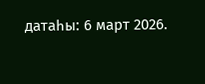датаһы: 6 март 2026.